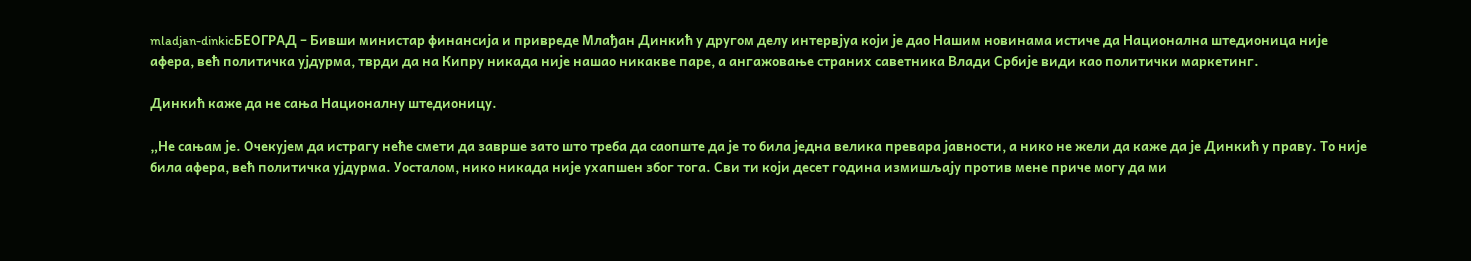mladjan-dinkicБЕОГРАД – Бивши министар финансија и привреде Млађан Динкић у другом делу интервјуа који је дао Нашим новинама истиче да Национална штедионица није афера, већ политичка ујдурма, тврди да на Кипру никада није нашао никакве паре, а ангажовање страних саветника Влади Србије види као политички маркетинг.

Динкић каже да не сања Националну штедионицу.

„Не сањам је. Очекујем да истрагу неће смети да заврше зато што треба да саопште да је то била једна велика превара јавности, а нико не жели да каже да је Динкић у праву. То није била афера, већ политичка ујдурма. Уосталом, нико никада није ухапшен због тога. Сви ти који десет година измишљају против мене приче могу да ми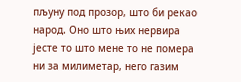пљуну под прозор, што би рекао народ. Оно што њих нервира јесте то што мене то не помера ни за милиметар, него газим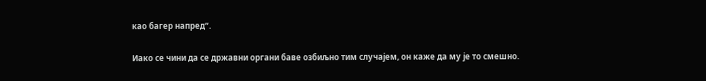као багер напред“.

Иако се чини да се државни органи баве озбиљно тим случајем, он каже да му је то смешно.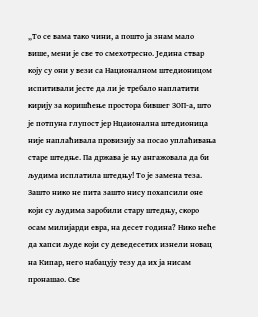„То се вама тако чини, а пошто ја знам мало више, мени је све то смехотресно. Једина ствар коју су они у вези са Националном штедионицом испитивали јесте да ли је требало наплатити кирију за коришћење простора бившег ЗОП-а, што је потпуна глупост јер Нцаионална штедионица није наплаћивала провизију за посао уплаћивања старе штедње. Па држава је њу ангажовала да би људима исплатила штедњу! То је замена теза. Зашто нико не пита зашто нису похапсили оне који су људима заробили стару штедњу, скоро осам милијарди евра, на десет година? Нико неће да хапси људе који су деведесетих изнели новац на Кипар, него набацују тезу да их ја нисам пронашао. Све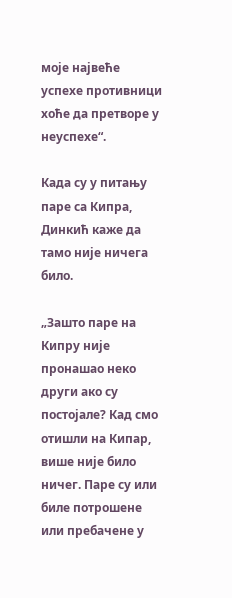моје највеће успехе противници хоће да претворе у неуспехе“.

Када су у питању паре са Кипра, Динкић каже да тамо није ничега било.

„Зашто паре на Кипру није пронашао неко други ако су постојале? Кад смо отишли на Кипар, више није било ничег. Паре су или биле потрошене или пребачене у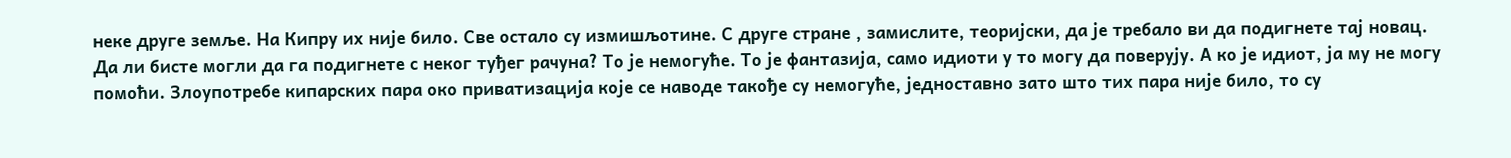неке друге земље. На Кипру их није било. Све остало су измишљотине. С друге стране , замислите, теоријски, да је требало ви да подигнете тај новац. Да ли бисте могли да га подигнете с неког туђег рачуна? То је немогуће. То је фантазија, само идиоти у то могу да поверују. А ко је идиот, ја му не могу помоћи. Злоупотребе кипарских пара око приватизација које се наводе такође су немогуће, једноставно зато што тих пара није било, то су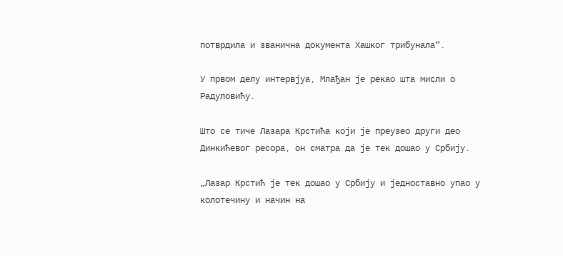потврдила и званична документа Хашког трибунала“.

У првом делу интервјуа, Млађан је рекао шта мисли о Радуловићу.

Што се тиче Лазара Крстића који је преузео други део Динкићевог ресора, он сматра да је тек дошао у Србију.

„Лазар Крстић је тек дошао у Србију и једноставно упао у колотечину и начин на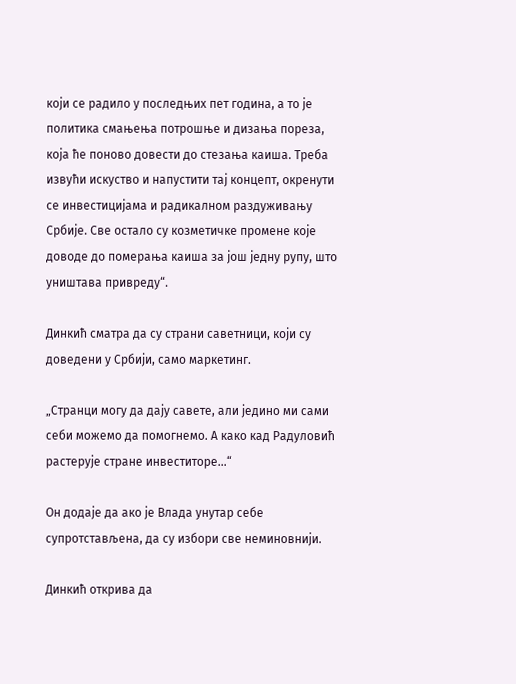који се радило у последњих пет година, а то је политика смањења потрошње и дизања пореза, која ће поново довести до стезања каиша. Треба извући искуство и напустити тај концепт, окренути се инвестицијама и радикалном раздуживању Србије. Све остало су козметичке промене које доводе до померања каиша за још једну рупу, што уништава привреду“.

Динкић сматра да су страни саветници, који су доведени у Србији, само маркетинг.

„Странци могу да дају савете, али једино ми сами себи можемо да помогнемо. А како кад Радуловић растерује стране инвеститоре…“

Он додаје да ако је Влада унутар себе супротстављена, да су избори све неминовнији.

Динкић открива да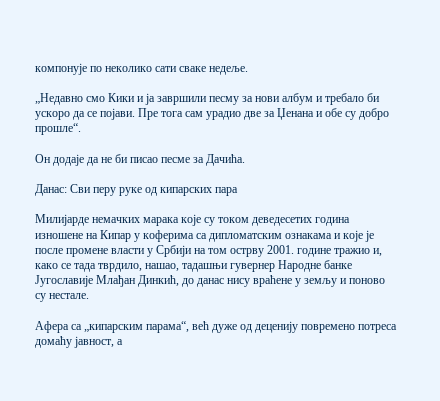компонује по неколико сати сваке недеље.

„Недавно смо Кики и ја завршили песму за нови албум и требало би ускоро да се појави. Пре тога сам урадио две за Џенана и обе су добро прошле“.

Он додаје да не би писао песме за Дачића.

Данас: Сви перу руке од кипарских пара

Милијарде немачких марака које су током деведесетих година изношене на Кипар у коферима са дипломатским ознакама и које је после промене власти у Србији на том острву 2001. године тражио и, како се тада тврдило, нашао, тадашњи гувернер Народне банке Југославије Млађан Динкић, до данас нису враћене у земљу и поново су нестале.

Афера са „кипарским парама“, већ дуже од деценију повремено потреса домаћу јавност, а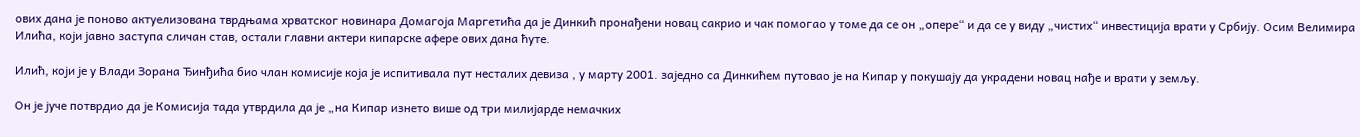ових дана је поново актуелизована тврдњама хрватског новинара Домагоја Маргетића да је Динкић пронађени новац сакрио и чак помогао у томе да се он „опере“ и да се у виду „чистих“ инвестиција врати у Србију. Осим Велимира Илића, који јавно заступа сличан став, остали главни актери кипарске афере ових дана ћуте.

Илић, који је у Влади Зорана Ђинђића био члан комисије која је испитивала пут несталих девиза , у марту 2001. заједно са Динкићем путовао је на Кипар у покушају да украдени новац нађе и врати у земљу.

Он је јуче потврдио да је Комисија тада утврдила да је „на Кипар изнето више од три милијарде немачких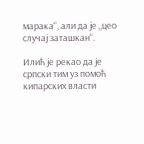марака“, али да је „цео случај заташкан“.

Илић је рекао да је српски тим уз помоћ кипарских власти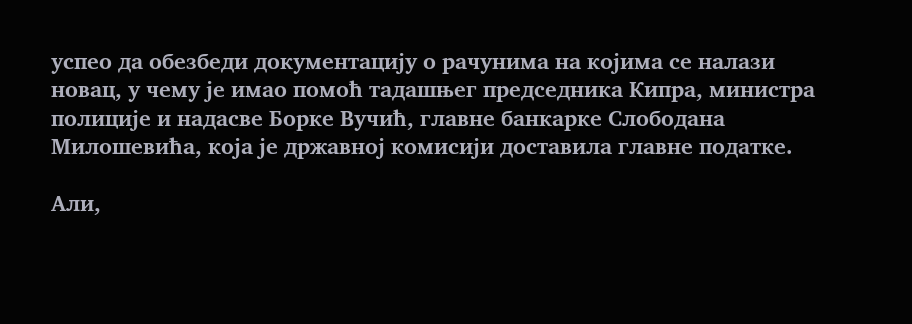успео да обезбеди документацију о рачунима на којима се налази новац, у чему је имао помоћ тадашњег председника Кипра, министра полиције и надасве Борке Вучић, главне банкарке Слободана Милошевића, која је државној комисији доставила главне податке.

Али,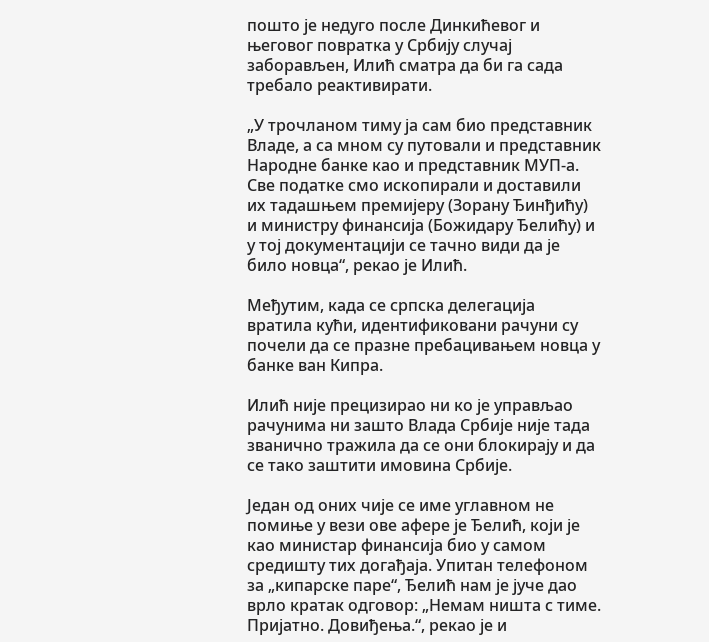пошто је недуго после Динкићевог и његовог повратка у Србију случај заборављен, Илић сматра да би га сада требало реактивирати.

„У трочланом тиму ја сам био представник Владе, а са мном су путовали и представник Народне банке као и представник МУП-а. Све податке смо ископирали и доставили их тадашњем премијеру (Зорану Ђинђићу) и министру финансија (Божидару Ђелићу) и у тој документацији се тачно види да је било новца“, рекао је Илић.

Међутим, када се српска делегација вратила кући, идентификовани рачуни су почели да се празне пребацивањем новца у банке ван Кипра.

Илић није прецизирао ни ко је управљао рачунима ни зашто Влада Србије није тада званично тражила да се они блокирају и да се тако заштити имовина Србије.

Један од оних чије се име углавном не помиње у вези ове афере је Ђелић, који је као министар финансија био у самом средишту тих догађаја. Упитан телефоном за „кипарске паре“, Ђелић нам је јуче дао врло кратак одговор: „Немам ништа с тиме. Пријатно. Довиђења.“, рекао је и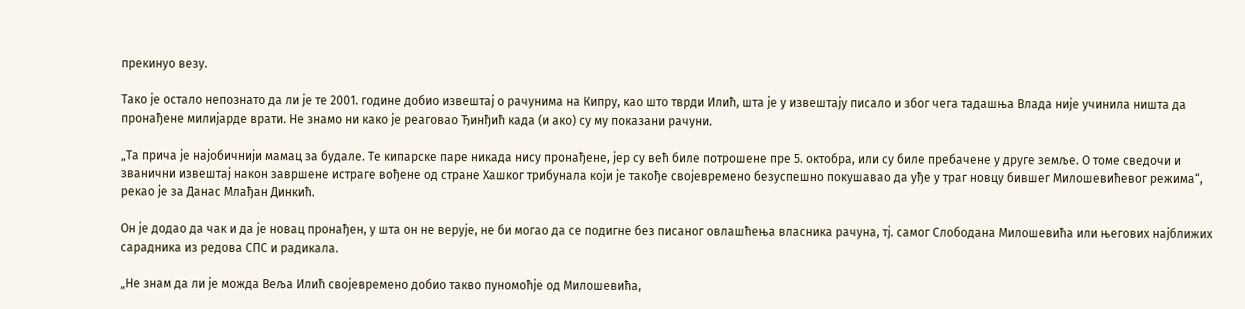прекинуо везу.

Тако је остало непознато да ли је те 2001. године добио извештај о рачунима на Кипру, као што тврди Илић, шта је у извештају писало и због чега тадашња Влада није учинила ништа да пронађене милијарде врати. Не знамо ни како је реаговао Ђинђић када (и ако) су му показани рачуни.

„Та прича је најобичнији мамац за будале. Те кипарске паре никада нису пронађене, јер су већ биле потрошене пре 5. октобра, или су биле пребачене у друге земље. О томе сведочи и званични извештај након завршене истраге вођене од стране Хашког трибунала који је такође својевремено безуспешно покушавао да уђе у траг новцу бившег Милошевићевог режима“, рекао је за Данас Млађан Динкић.

Он је додао да чак и да је новац пронађен, у шта он не верује, не би могао да се подигне без писаног овлашћења власника рачуна, тј. самог Слободана Милошевића или његових најближих сарадника из редова СПС и радикала.

„Не знам да ли је можда Веља Илић својевремено добио такво пуномоћје од Милошевића,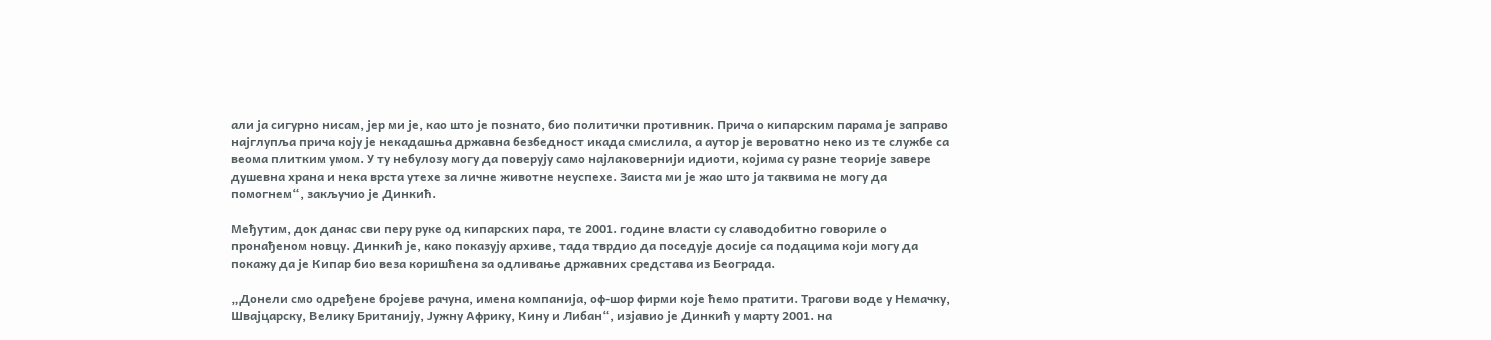али ја сигурно нисам, јер ми је, као што је познато, био политички противник. Прича о кипарским парама је заправо најглупља прича коју је некадашња државна безбедност икада смислила, а аутор је вероватно неко из те службе са веома плитким умом. У ту небулозу могу да поверују само најлаковернији идиоти, којима су разне теорије завере душевна храна и нека врста утехе за личне животне неуспехе. Заиста ми је жао што ја таквима не могу да помогнем“, закључио је Динкић.

Међутим, док данас сви перу руке од кипарских пара, те 2001. године власти су славодобитно говориле о пронађеном новцу. Динкић је, како показују архиве, тада тврдио да поседује досије са подацима који могу да покажу да је Кипар био веза коришћена за одливање државних средстава из Београда.

„Донели смо одређене бројеве рачуна, имена компанија, оф-шор фирми које ћемо пратити. Трагови воде у Немачку, Швајцарску, Велику Британију, Јужну Африку, Кину и Либан“, изјавио је Динкић у марту 2001. на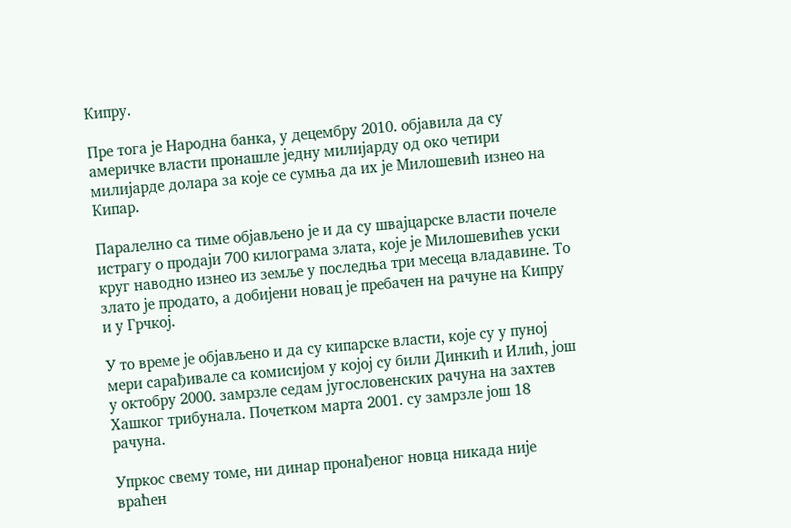Кипру.

Пре тога је Народна банка, у децембру 2010. објавила да су америчке власти пронашле једну милијарду од око четири милијарде долара за које се сумња да их је Милошевић изнео на Кипар.

Паралелно са тиме објављено је и да су швајцарске власти почеле истрагу о продаји 700 килограма злата, које је Милошевићев уски круг наводно изнео из земље у последња три месеца владавине. То злато је продато, а добијени новац је пребачен на рачуне на Кипру и у Грчкој.

У то време је објављено и да су кипарске власти, које су у пуној мери сарађивале са комисијом у којој су били Динкић и Илић, још у октобру 2000. замрзле седам југословенских рачуна на захтев Хашког трибунала. Почетком марта 2001. су замрзле још 18 рачуна.

Упркос свему томе, ни динар пронађеног новца никада није враћен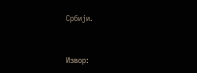Србији.


Извор: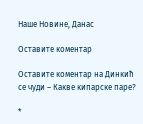Наше Новине, Данас

Оставите коментар

Оставите коментар на Динкић се чуди – Какве кипарске паре?

*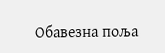Обавезна поља